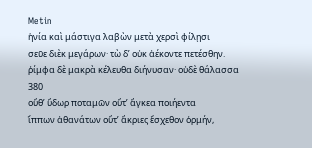Metin
ἡνία καὶ μάστιγα λαβὼν μετὰ χερσὶ φίλῃσι
σεῦε διὲκ μεγάρων· τὼ δʼ οὐκ ἀέκοντε πετέσθην.
ῥίμφα δὲ μακρὰ κέλευθα διήνυσαν· οὐδὲ θάλασσα
380
οὔθʼ ὕδωρ ποταμῶν οὔτʼ ἄγκεα ποιήεντα
ἵππων ἀθανάτων οὔτʼ ἄκριες ἔσχεθον ὁρμήν,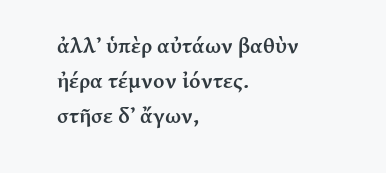ἀλλʼ ὑπὲρ αὐτάων βαθὺν ἠέρα τέμνον ἰόντες.
στῆσε δʼ ἄγων,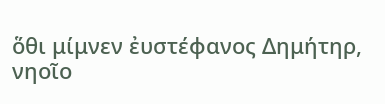ὅθι μίμνεν ἐυστέφανος Δημήτηρ,
νηοῖο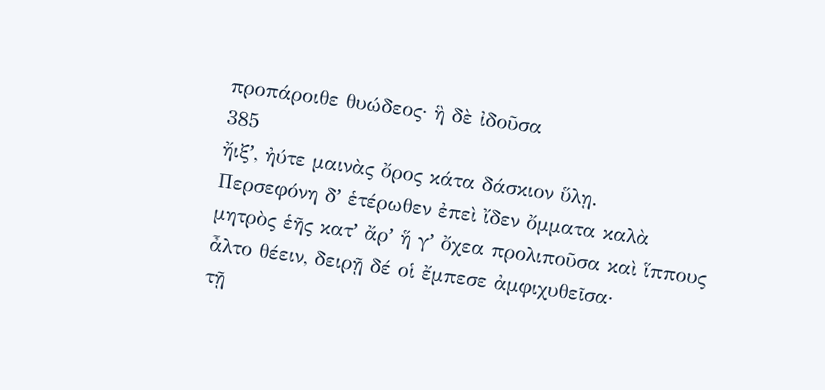προπάροιθε θυώδεος· ἣ δὲ ἰδοῦσα
385
ἤιξʼ, ἠύτε μαινὰς ὄρος κάτα δάσκιον ὕλῃ.
Περσεφόνη δʼ ἑτέρωθεν ἐπεὶ ἴδεν ὄμματα καλὰ
μητρὸς ἑῆς κατʼ ἄρʼ ἥ γʼ ὄχεα προλιποῦσα καὶ ἵππους
ἆλτο θέειν, δειρῇ δέ οἱ ἔμπεσε ἀμφιχυθεῖσα·
τῇ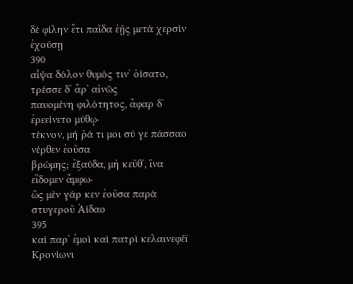δὲ φίλην ἔτι παῖδα ἑῇς μετὰ χερσὶν ἐχούσῃ
390
αἶψα δόλον θυμός τινʼ ὀίσατο, τρέσσε δʼ ἄρʼ αἰνῶς
παυομένη φιλότητος, ἄφαρ δʼ ἐρεείνετο μύθῳ·
τέκνον, μή ῥά τι μοι σύ γε πάσσαο νέρθεν ἐοῦσα
βρώμης; ἐξαύδα, μὴ κεῦθʼ, ἵνα εἴδομεν ἄμφω·
ὣς μὲν γάρ κεν ἐοῦσα παρὰ στυγεροῦ Ἀίδαο
395
καὶ παρʼ ἐμοὶ καὶ πατρὶ κελαινεφέϊ Κρονίωνι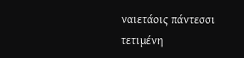ναιετάοις πάντεσσι τετιμένη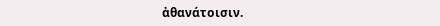ἀθανάτοισιν.